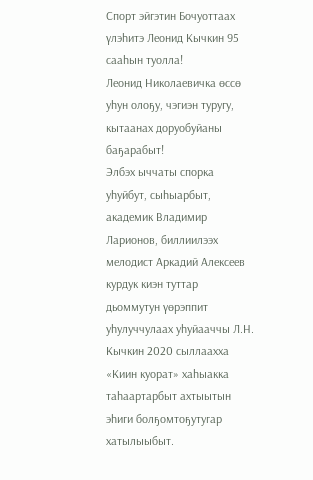Спорт эйгэтин Бочуоттаах үлэһитэ Леонид Кычкин 95 сааһын туолла!
Леонид Николаевичка өссө уһун олоҕу, чэгиэн туругу, кытаанах доруобуйаны баҕарабыт!
Элбэх ыччаты спорка уһуйбут, сыһыарбыт, академик Владимир Ларионов, биллиилээх мелодист Аркадий Алексеев курдук киэн туттар дьоммутун үөрэппит уһулуччулаах уһуйааччы Л.Н. Кычкин 2020 сыллаахха «Киин куорат» хаһыакка таһаартарбыт ахтыытын эһиги болҕомтоҕутугар хатылыыбыт.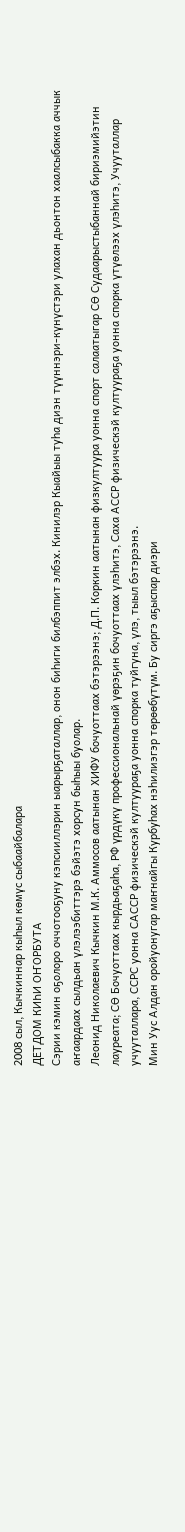2008 сыл, Кычкиннар кыһыл көмүс сыбаайбалара
ДЕТДОМ КИҺИ ОҤОРБУТА
Сэрии кэмин оҕолоро оччотооҕуну кэпсииллэрин ыарырҕаталлар, онон биһиги билбэппит элбэх. Кинилэр Кыайыы туһа диэн түүннэри-күнүстэри улахан дьонтон хаалсыбакка аччык аҥаардаах сылдьан үлэлээбиттэрэ бэйэтэ хорсун быһыы буолар.
Леонид Николаевич Кычкин М.К. Аммосов аатынан ХИФУ бочуоттаах бэтэрээнэ; Д.П. Коркин аатынан физкултуура уонна спорт салаатыгар СӨ Судаарыстыбаннай бириэмийэтин лауреата; СӨ Бочуоттаах кырдьаҕаһа, РФ үрдүкү профессиональнай үөрэҕин бочуоттаах үлэһитэ, Саха АССР физическэй култуураҕа уонна спорка үтүөлээх үлэһитэ, Учууталлар учууталлара, ССРС уонна САССР физическэй култуураҕа уонна спорка туйгуна, үлэ, тыыл бэтэрээнэ.
Мин Уус Алдан оройуонугар маҥнайгы Курбуһах нэһилиэгэр төрөөбүтүм. Бу сиргэ аҕыспар диэри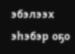эбэлээх эһэбэр оҕо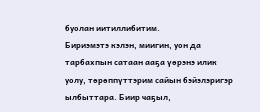буолан иитиллибитим.
Бириэмэтэ кэлэн, миигин, уон да тарбахпын сатаан ааҕа үөрэнэ илик уолу, төрөппүттэрим сайын бэйэлэригэр ылбыттара. Биир чаҕыл,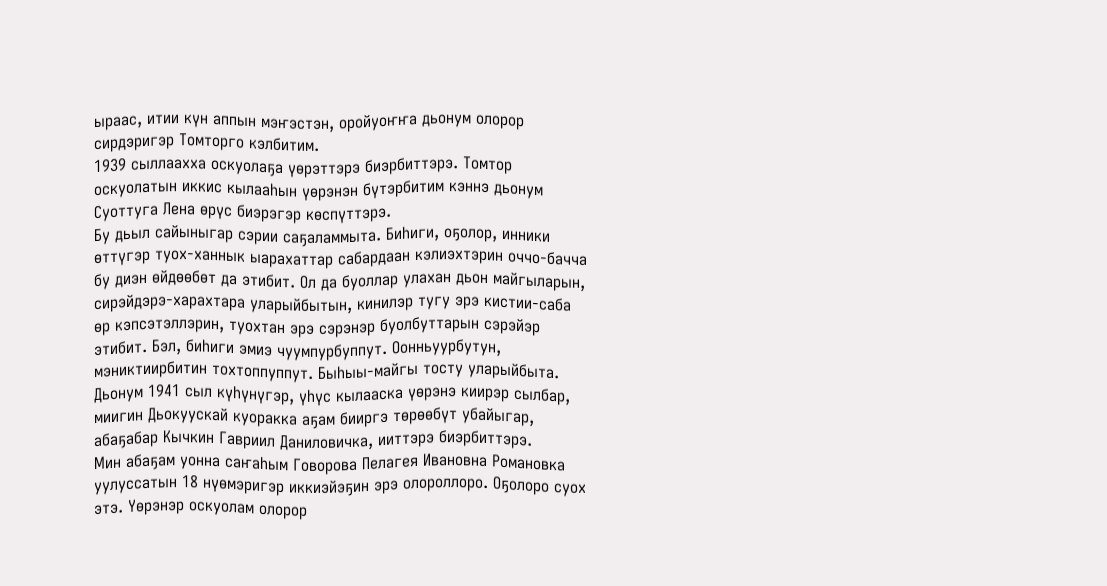ыраас, итии күн аппын мэҥэстэн, оройуоҥҥа дьонум олорор сирдэригэр Томторго кэлбитим.
1939 сыллаахха оскуолаҕа үөрэттэрэ биэрбиттэрэ. Томтор оскуолатын иккис кылааһын үөрэнэн бүтэрбитим кэннэ дьонум Суоттуга Лена өрүс биэрэгэр көспүттэрэ.
Бу дьыл сайыныгар сэрии саҕаламмыта. Биһиги, оҕолор, инники өттүгэр туох-ханнык ыарахаттар сабардаан кэлиэхтэрин оччо-бачча бу диэн өйдөөбөт да этибит. Ол да буоллар улахан дьон майгыларын, сирэйдэрэ-харахтара уларыйбытын, кинилэр тугу эрэ кистии-саба өр кэпсэтэллэрин, туохтан эрэ сэрэнэр буолбуттарын сэрэйэр этибит. Бэл, биһиги эмиэ чуумпурбуппут. Оонньуурбутун, мэниктиирбитин тохтоппуппут. Быһыы-майгы тосту уларыйбыта. Дьонум 1941 сыл күһүнүгэр, үһүс кылааска үөрэнэ киирэр сылбар, миигин Дьокуускай куоракка аҕам бииргэ төрөөбүт убайыгар, абаҕабар Кычкин Гавриил Даниловичка, ииттэрэ биэрбиттэрэ.
Мин абаҕам уонна саҥаһым Говорова Пелагея Ивановна Романовка уулуссатын 18 нүөмэригэр иккиэйэҕин эрэ олороллоро. Оҕолоро суох этэ. Үөрэнэр оскуолам олорор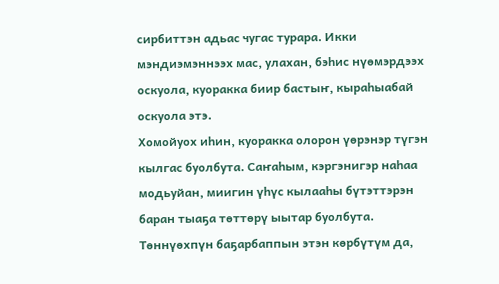сирбиттэн адьас чугас турара. Икки мэндиэмэннээх мас, улахан, бэһис нүөмэрдээх оскуола, куоракка биир бастыҥ, кыраһыабай оскуола этэ.
Хомойуох иһин, куоракка олорон үөрэнэр түгэн кылгас буолбута. Саҥаһым, кэргэнигэр наһаа модьуйан, миигин үһүс кылааһы бүтэттэрэн баран тыаҕа төттөрү ыытар буолбута. Төннүөхпүн баҕарбаппын этэн көрбүтүм да,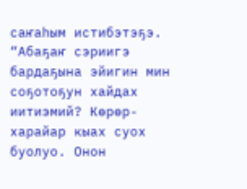саҥаһым истибэтэҕэ. “Абаҕаҥ сэриигэ бардаҕына эйигин мин соҕотоҕун хайдах иитиэмий? Көрөр-харайар кыах суох буолуо. Онон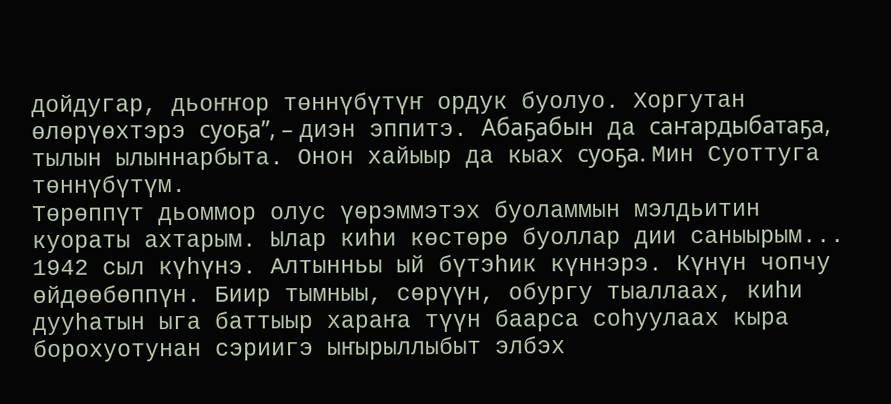дойдугар, дьоҥҥор төннүбүтүҥ ордук буолуо. Хоргутан өлөрүөхтэрэ суоҕа”, – диэн эппитэ. Абаҕабын да саҥардыбатаҕа, тылын ылыннарбыта. Онон хайыыр да кыах суоҕа. Мин Суоттуга төннүбүтүм.
Төрөппүт дьоммор олус үөрэммэтэх буоламмын мэлдьитин куораты ахтарым. Ылар киһи көстөрө буоллар дии саныырым...
1942 сыл күһүнэ. Алтынньы ый бүтэһик күннэрэ. Күнүн чопчу өйдөөбөппүн. Биир тымныы, сөрүүн, обургу тыаллаах, киһи дууһатын ыга баттыыр хараҥа түүн баарса соһуулаах кыра борохуотунан сэриигэ ыҥырыллыбыт элбэх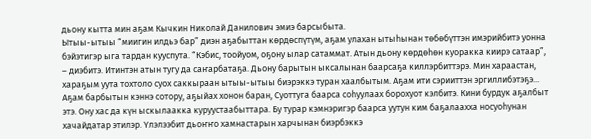дьону кытта мин аҕам Кычкин Николай Данилович эмиэ барсыбыта.
Ытыы-ытыы “миигин илдьэ бар” диэн аҕабыттан көрдөспүтүм, аҕам улахан ытыһынан төбөбүттэн имэрийбитэ уонна бэйэтигэр ыга тардан кууспута. “Кэбис, тоойуом, оҕону ылар сатаммат. Атын дьону көрдөһөн куоракка киирэ сатаар”, – диэбитэ. Итинтэн атын тугу да саҥарбатаҕа. Дьону барытын ыксалынан баарсаҕа киллэрбиттэрэ. Мин хараастан, хараҕым уута тохтоло суох саккыраан ытыы-ытыы биэрэккэ туран хаалбытым. Аҕам ити сэрииттэн эргиллибэтэҕэ...
Аҕам барбытын кэннэ сотору, аҕыйах хонон баран, Суоттуга баарса соһуулаах борохуот кэлбитэ. Кини бурдук аҕалбыт этэ. Ону хас да күн ыскылаакка куруустаабыттара. Бу турар кэмнэригэр баарса уутун ким баҕалаахха носуоһунан хачайдатар этилэр. Үлэлээбит дьоҥҥо хамнастарын харчынан биэрбэккэ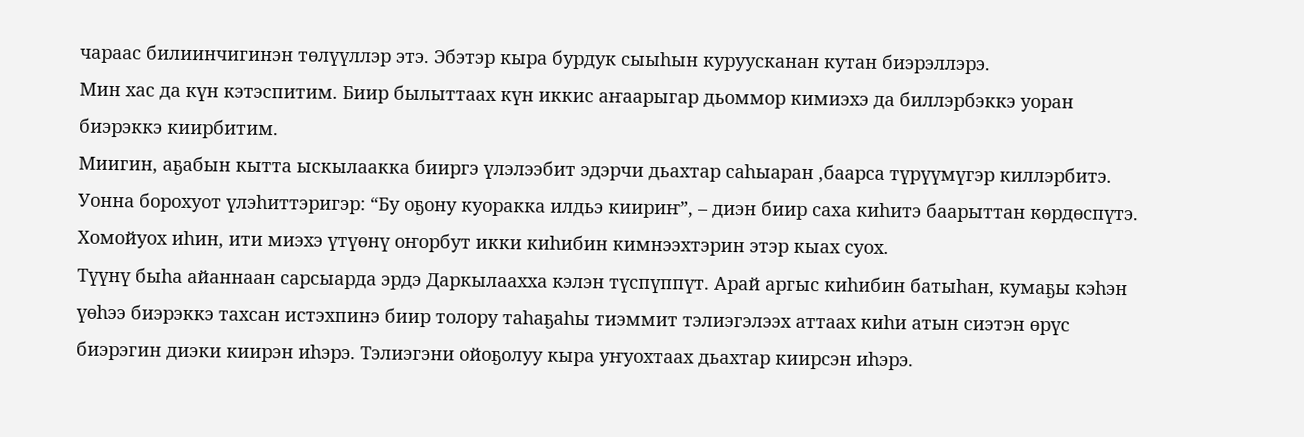чараас билиинчигинэн төлүүллэр этэ. Эбэтэр кыра бурдук сыыһын куруусканан кутан биэрэллэрэ.
Мин хас да күн кэтэспитим. Биир былыттаах күн иккис аҥаарыгар дьоммор кимиэхэ да биллэрбэккэ уоран биэрэккэ киирбитим.
Миигин, аҕабын кытта ыскылаакка бииргэ үлэлээбит эдэрчи дьахтар саһыаран ,баарса түрүүмүгэр киллэрбитэ. Уонна борохуот үлэһиттэригэр: “Бу оҕону куоракка илдьэ киириҥ”, – диэн биир саха киһитэ баарыттан көрдөспүтэ. Хомойуох иһин, ити миэхэ үтүөнү оҥорбут икки киһибин кимнээхтэрин этэр кыах суох.
Түүнү быһа айаннаан сарсыарда эрдэ Даркылаахха кэлэн түспүппүт. Арай аргыс киһибин батыһан, кумаҕы кэһэн үөһээ биэрэккэ тахсан истэхпинэ биир толору таһаҕаһы тиэммит тэлиэгэлээх аттаах киһи атын сиэтэн өрүс биэрэгин диэки киирэн иһэрэ. Тэлиэгэни ойоҕолуу кыра уҥуохтаах дьахтар киирсэн иһэрэ.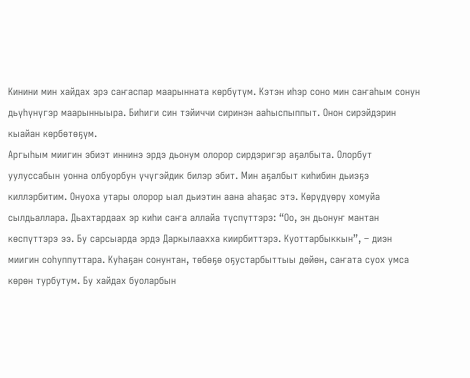Кинини мин хайдах эрэ саҥаспар маарынната көрбүтүм. Кэтэн иһэр соно мин саҥаһым сонун дьүһүнүгэр маарынныыра. Биһиги син тэйиччи сиринэн ааһыспыппыт. Онон сирэйдэрин кыайан көрбөтөҕүм.
Аргыһым миигин эбиэт иннинэ эрдэ дьонум олорор сирдэригэр аҕалбыта. Олорбут уулуссабын уонна олбуорбун үчүгэйдик билэр эбит. Мин аҕалбыт киһибин дьиэҕэ киллэрбитим. Онуоха утары олорор ыал дьиэтин аана аһаҕас этэ. Көрүдүөрү хомуйа сылдьаллара. Дьахтардаах эр киһи саҥа аллайа түспүттэрэ: “Оо, эн дьонуҥ мантан көспүттэрэ ээ. Бу сарсыарда эрдэ Даркылаахха киирбиттэрэ. Куоттарбыккын”, – диэн миигин соһуппуттара. Куһаҕан сонунтан, төбөҕө оҕустарбыттыы дөйөн, саҥата суох умса көрөн турбутум. Бу хайдах буоларбын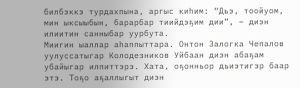билбэккэ турдахпына, аргыс киһим: “Дьэ, тоойуом, мин ыксыыбын, барарбар тиийдэҕим дии”, – диэн илиитин санныбар уурбута.
Миигин ыаллар аһаппыттара. Онтон Залогка Чепалов уулуссатыгар Колодезников Уйбаан диэн абаҕам убайыгар илпиттэрэ. Хата, оҕонньор дьиэтигэр баар этэ. Тоҕо аҕаллыгыт диэн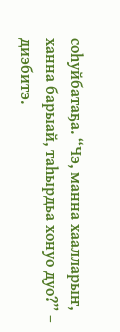соһуйбатаҕа. “Чэ, манна хаалларыҥ, ханна барыай, таһырдьа хонуо дуо?” – диэбитэ.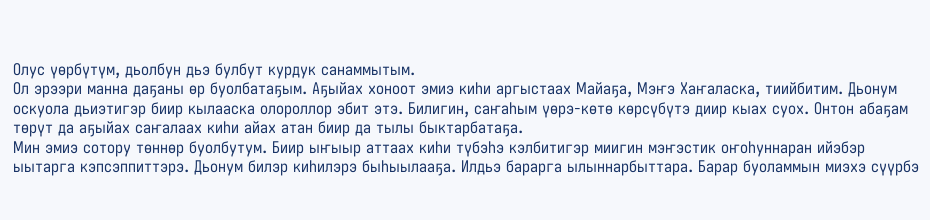Олус үөрбүтүм, дьолбун дьэ булбут курдук санаммытым.
Ол эрээри манна даҕаны өр буолбатаҕым. Аҕыйах хоноот эмиэ киһи аргыстаах Майаҕа, Мэҥэ Хаҥаласка, тиийбитим. Дьонум оскуола дьиэтигэр биир кылааска олороллор эбит этэ. Билигин, саҥаһым үөрэ-көтө көрсүбүтэ диир кыах суох. Онтон абаҕам төрүт да аҕыйах саҥалаах киһи айах атан биир да тылы быктарбатаҕа.
Мин эмиэ сотору төннөр буолбутум. Биир ыҥыыр аттаах киһи түбэһэ кэлбитигэр миигин мэҥэстик оҥоһуннаран ийэбэр ыытарга кэпсэппиттэрэ. Дьонум билэр киһилэрэ быһыылааҕа. Илдьэ барарга ылыннарбыттара. Барар буоламмын миэхэ сүүрбэ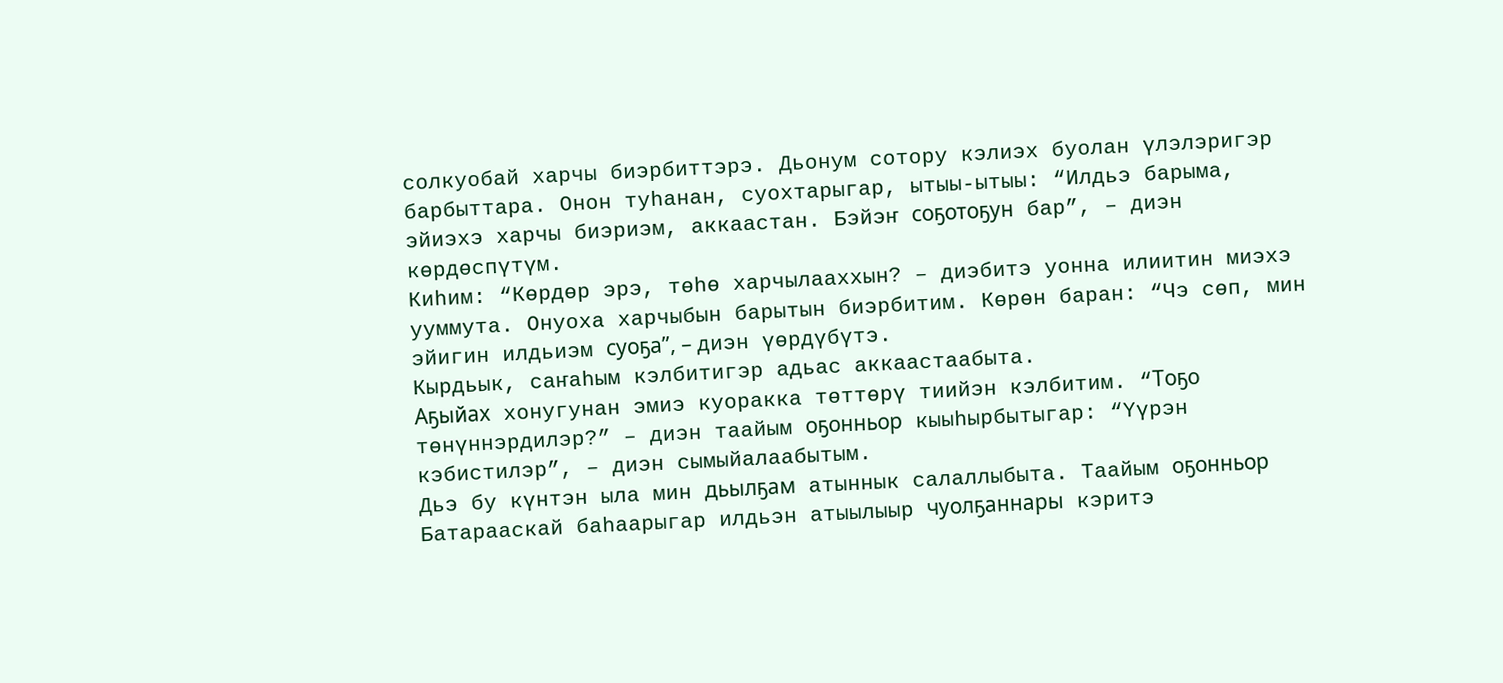солкуобай харчы биэрбиттэрэ. Дьонум сотору кэлиэх буолан үлэлэригэр барбыттара. Онон туһанан, суохтарыгар, ытыы-ытыы: “Илдьэ барыма, эйиэхэ харчы биэриэм, аккаастан. Бэйэҥ соҕотоҕун бар”, – диэн көрдөспүтүм.
Киһим: “Көрдөр эрэ, төһө харчылааххын? – диэбитэ уонна илиитин миэхэ ууммута. Онуоха харчыбын барытын биэрбитим. Көрөн баран: “Чэ сөп, мин эйигин илдьиэм суоҕа”, – диэн үөрдүбүтэ.
Кырдьык, саҥаһым кэлбитигэр адьас аккаастаабыта.
Аҕыйах хонугунан эмиэ куоракка төттөрү тиийэн кэлбитим. “Тоҕо төнүннэрдилэр?” – диэн таайым оҕонньор кыыһырбытыгар: “Үүрэн кэбистилэр”, – диэн сымыйалаабытым.
Дьэ бу күнтэн ыла мин дьылҕам атыннык салаллыбыта. Таайым оҕонньор Батарааскай баһаарыгар илдьэн атыылыыр чуолҕаннары кэритэ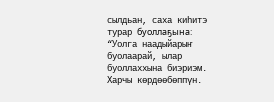сылдьан, саха киһитэ турар буоллаҕына: “Уолга наадыйарыҥ буолаарай, ылар буоллаххына биэриэм. Харчы көрдөөбөппүн.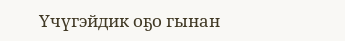Үчүгэйдик оҕо гынан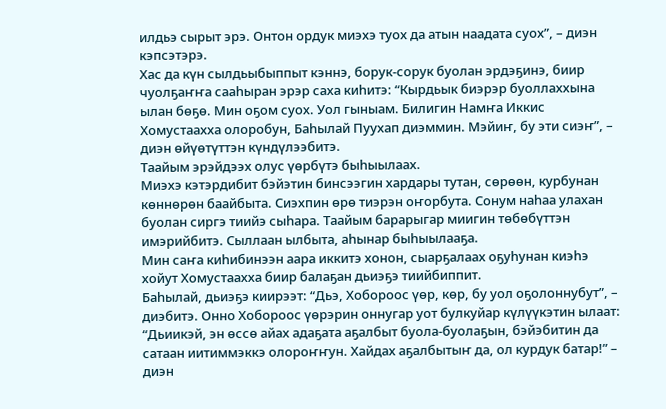илдьэ сырыт эрэ. Онтон ордук миэхэ туох да атын наадата суох”, – диэн кэпсэтэрэ.
Хас да күн сылдьыбыппыт кэннэ, борук-сорук буолан эрдэҕинэ, биир чуолҕаҥҥа сааһыран эрэр саха киһитэ: “Кырдьык биэрэр буоллаххына ылан бөҕө. Мин оҕом суох. Уол гыныам. Билигин Намҥа Иккис Хомустаахха олоробун, Баһылай Пуухап диэммин. Мэйиҥ, бу эти сиэҥ”, – диэн өйүөтүттэн күндүлээбитэ.
Таайым эрэйдээх олус үөрбүтэ быһыылаах.
Миэхэ кэтэрдибит бэйэтин бинсээгин хардары тутан, сөрөөн, курбунан көннөрөн баайбыта. Сиэхпин өрө тиэрэн оҥорбута. Сонум наһаа улахан буолан сиргэ тиийэ сыһара. Таайым барарыгар миигин төбөбүттэн имэрийбитэ. Сыллаан ылбыта, аһынар быһыылааҕа.
Мин саҥа киһибинээн аара иккитэ хонон, сыарҕалаах оҕуһунан киэһэ хойут Хомустаахха биир балаҕан дьиэҕэ тиийбиппит.
Баһылай, дьиэҕэ киирээт: “Дьэ, Хобороос үөр, көр, бу уол оҕолоннубут”, – диэбитэ. Онно Хобороос үөрэрин оннугар уот булкуйар күлүүкэтин ылаат: “Дьиикэй, эн өссө айах адаҕата аҕалбыт буола-буолаҕын, бэйэбитин да сатаан иитиммэккэ олороҥҥун. Хайдах аҕалбытыҥ да, ол курдук батар!” – диэн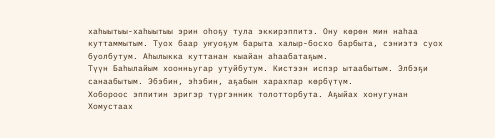хаһыытыы-хаһыытыы эрин оһоҕу тула эккирэппитэ. Ону көрөн мин наһаа куттаммытым. Туох баар уҥуоҕум барыта халыр-босхо барбыта, сэниэтэ суох буолбутум. Аһылыкка куттанан кыайан аһаабатаҕым.
Түүн Баһылайым хоонньугар утуйбутум. Кистээн испэр ытаабытым. Элбэҕи санаабытым. Эбэбин, эһэбин, аҕабын харахпар көрбүтүм.
Хобороос эппитин эригэр түргэнник толотторбута. Аҕыйах хонугунан Хомустаах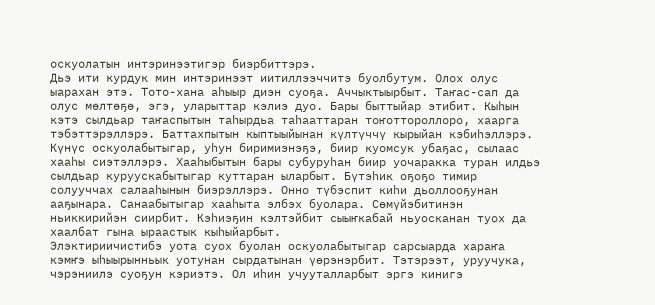оскуолатын интэринээтигэр биэрбиттэрэ.
Дьэ ити курдук мин интэринээт иитиллээччитэ буолбутум. Олох олус ыарахан этэ. Тото-хана аһыыр диэн суоҕа. Аччыктыырбыт. Таҥас-сап да олус мөлтөҕө, эгэ, уларыттар кэлиэ дуо. Бары быттыйар этибит. Кыһын кэтэ сылдьар таҥаспытын таһырдьа таһааттаран тоҥоттороллоро, хаарга тэбэттэрэллэрэ. Баттахпытын кыптыыйынан күлтүччү кырыйан кэбиһэллэрэ.
Күнүс оскуолабытыгар, уһун биримиэнэҕэ, биир куомсук убаҕас, сылаас хааһы сиэтэллэрэ. Хааһыбытын бары субуруһан биир уочаракка туран илдьэ сылдьар куруускабытыгар куттаран ыларбыт. Бүтэһик оҕоҕо тимир солууччах салааһынын биэрэллэрэ. Онно түбэспит киһи дьоллооҕунан ааҕынара. Санаабытыгар хааһыта элбэх буолара. Сөмүйэбитинэн ньиккирийэн сиирбит. Кэһиэҕин кэлтэйбит сыыҥкабай ньуосканан туох да хаалбат гына ыраастык кыһыйарбыт.
Элэктириичистибэ уота суох буолан оскуолабытыгар сарсыарда хараҥа кэмҥэ ыһыырынньык уотунан сырдатынан үөрэнэрбит. Тэтэрээт, уруучука, чэрэниилэ суоҕун кэриэтэ. Ол иһин учууталларбыт эргэ кинигэ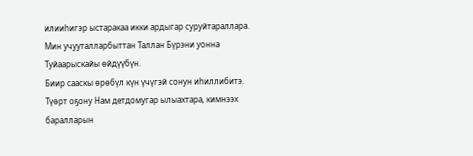илииһигэр ыстаракаа икки ардыгар суруйтараллара.
Мин учууталларбыттан Таллан Бүрэни уонна Туйаарыскайы өйдүүбүн.
Биир сааскы өрөбүл күн үчүгэй сонун иһиллибитэ. Түөрт оҕону Нам детдомугар ылыахтара, кимнээх баралларын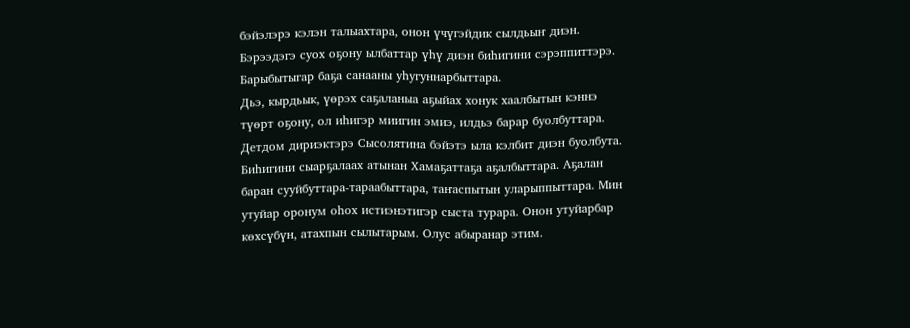бэйэлэрэ кэлэн талыахтара, онон үчүгэйдик сылдьыҥ диэн. Бэрээдэгэ суох оҕону ылбаттар үһү диэн биһигини сэрэппиттэрэ. Барыбытыгар баҕа санааны уһугуннарбыттара.
Дьэ, кырдьык, үөрэх саҕаланыа аҕыйах хонук хаалбытын кэннэ түөрт оҕону, ол иһигэр миигин эмиэ, илдьэ барар буолбуттара. Детдом дириэктэрэ Сысолятина бэйэтэ ыла кэлбит диэн буолбута.
Биһигини сыарҕалаах атынан Хамаҕаттаҕа аҕалбыттара. Аҕалан баран сууйбуттара-тараабыттара, таҥаспытын уларыппыттара. Мин утуйар оронум оһох истиэнэтигэр сыста турара. Онон утуйарбар көхсүбүн, атахпын сылытарым. Олус абыранар этим.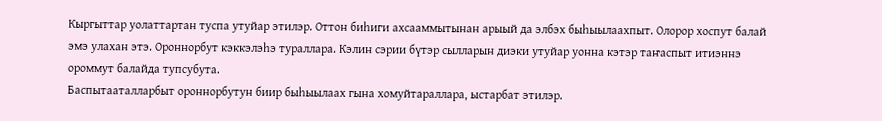Кыргыттар уолаттартан туспа утуйар этилэр. Оттон биһиги ахсааммытынан арыый да элбэх быһыылаахпыт. Олорор хоспут балай эмэ улахан этэ. Ороннорбут кэккэлэһэ тураллара. Кэлин сэрии бүтэр сылларын диэки утуйар уонна кэтэр таҥаспыт итиэннэ ороммут балайда тупсубута.
Баспытааталларбыт ороннорбутун биир быһыылаах гына хомуйтараллара, ыстарбат этилэр.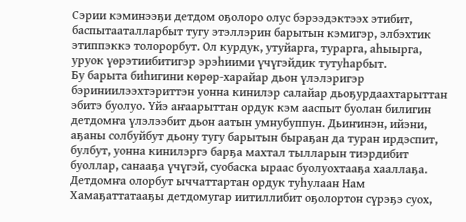Сэрии кэминээҕи детдом оҕолоро олус бэрээдэктээх этибит, баспытааталларбыт тугу этэллэрин барытын кэмигэр, элбэхтик этиппэккэ толорорбут. Ол курдук, утуйарга, турарга, аһыырга, уруок үөрэтиибитигэр эрэһиими үчүгэйдик тутуһарбыт.
Бу барыта биһигини көрөр-харайар дьон үлэлэригэр бэриниилээхтэриттэн уонна кинилэр салайар дьоҕурдаахтарыттан эбитэ буолуо. Үйэ аҥаарыттан ордук кэм ааспыт буолан билигин детдомҥа үлэлээбит дьон аатын умнубуппун. Дьиҥинэн, ийэни, аҕаны солбуйбут дьону тугу барытын быраҕан да туран ирдэспит, булбут, уонна кинилэргэ барҕа махтал тылларын тиэрдибит буоллар, санааҕа үчүгэй, суобаска ыраас буолуохтааҕа хааллаҕа.
Детдомҥа олорбут ыччаттартан ордук туһулаан Нам Хамаҕаттатааҕы детдомугар иитиллибит оҕолортон сүрэҕэ суох,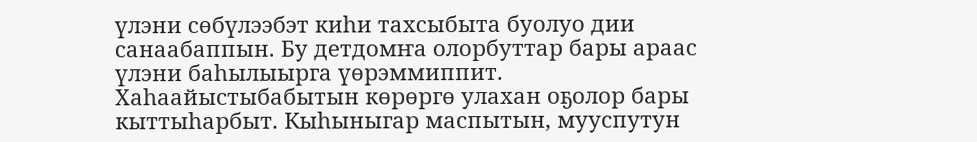үлэни сөбүлээбэт киһи тахсыбыта буолуо дии санаабаппын. Бу детдомҥа олорбуттар бары араас үлэни баһылыырга үөрэммиппит. Хаһаайыстыбабытын көрөргө улахан оҕолор бары кыттыһарбыт. Кыһыныгар маспытын, мууспутун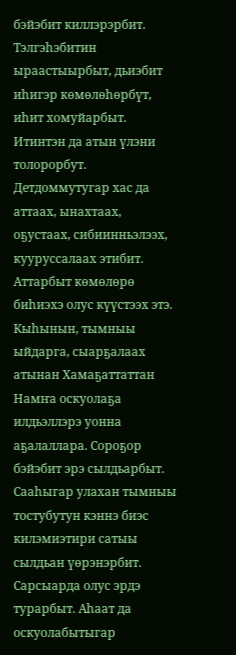бэйэбит киллэрэрбит. Тэлгэһэбитин ыраастыырбыт, дьиэбит иһигэр көмөлөһөрбүт, иһит хомуйарбыт. Итинтэн да атын үлэни толорорбут.
Детдоммутугар хас да аттаах, ынахтаах, оҕустаах, сибиинньэлээх, кууруссалаах этибит.
Аттарбыт көмөлөрө биһиэхэ олус күүстээх этэ. Кыһынын, тымныы ыйдарга, сыарҕалаах атынан Хамаҕаттаттан Намҥа оскуолаҕа илдьэллэрэ уонна аҕалаллара. Сороҕор бэйэбит эрэ сылдьарбыт. Сааһыгар улахан тымныы тостубутун кэннэ биэс килэмиэтири сатыы сылдьан үөрэнэрбит. Сарсыарда олус эрдэ турарбыт. Аһаат да оскуолабытыгар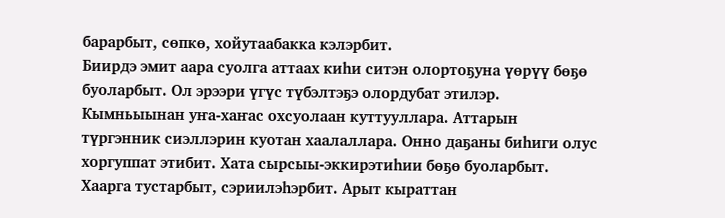барарбыт, сөпкө, хойутаабакка кэлэрбит.
Биирдэ эмит аара суолга аттаах киһи ситэн олортоҕуна үөрүү бөҕө буоларбыт. Ол эрээри үгүс түбэлтэҕэ олордубат этилэр. Кымньыынан уҥа-хаҥас охсуолаан куттууллара. Аттарын түргэнник сиэллэрин куотан хаалаллара. Онно даҕаны биһиги олус хоргуппат этибит. Хата сырсыы-эккирэтиһии бөҕө буоларбыт. Хаарга тустарбыт, сэриилэһэрбит. Арыт кыраттан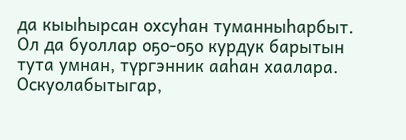да кыыһырсан охсуһан туманныһарбыт. Ол да буоллар оҕо-оҕо курдук барытын тута умнан, түргэнник ааһан хаалара.
Оскуолабытыгар,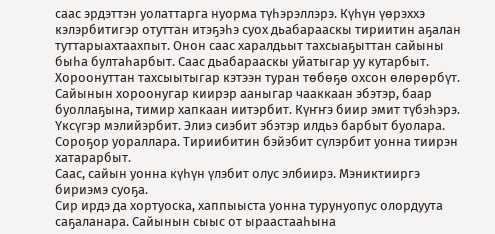саас эрдэттэн уолаттарга нуорма түһэрэллэрэ. Күһүн үөрэххэ кэлэрбитигэр отуттан итэҕэһэ суох дьабарааскы тириитин аҕалан туттарыахтаахпыт. Онон саас харалдьыт тахсыаҕыттан сайыны быһа бултаһарбыт. Саас дьабарааскы уйатыгар уу кутарбыт. Хороонуттан тахсыытыгар кэтээн туран төбөҕө охсон өлөрөрбүт. Сайынын хороонугар киирэр ааныгар чааккаан эбэтэр, баар буоллаҕына, тимир хапкаан иитэрбит. Күҥҥэ биир эмит түбэһэрэ. Үксүгэр мэлийэрбит. Элиэ сиэбит эбэтэр илдьэ барбыт буолара. Сороҕор уораллара. Тириибитин бэйэбит сүлэрбит уонна тиирэн хатарарбыт.
Саас, сайын уонна күһүн үлэбит олус элбиирэ. Мэниктииргэ бириэмэ суоҕа.
Сир ирдэ да хортуоска, хаппыыста уонна турунуопус олордуута саҕаланара. Сайынын сыыс от ыраастааһына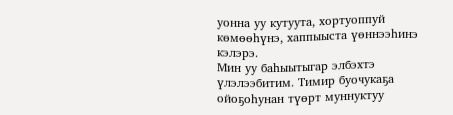уонна уу кутуута, хортуоппуй көмөөһүнэ, хаппыыста үөннээһинэ кэлэрэ.
Мин уу баһыытыгар элбэхтэ үлэлээбитим. Тимир буочукаҕа ойоҕоһунан түөрт муннуктуу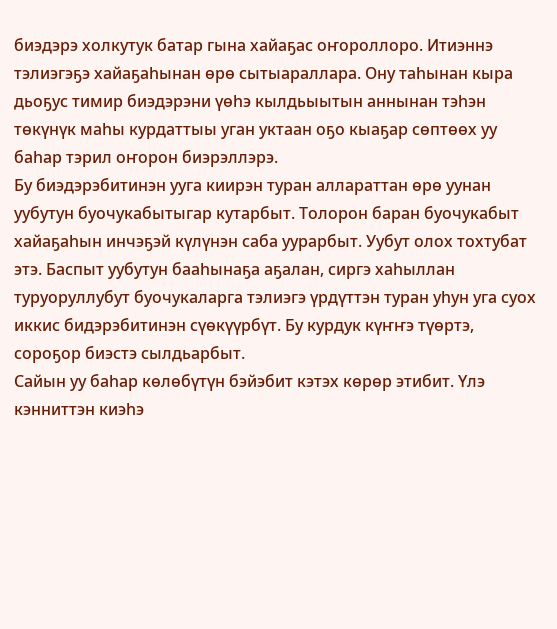биэдэрэ холкутук батар гына хайаҕас оҥороллоро. Итиэннэ тэлиэгэҕэ хайаҕаһынан өрө сытыараллара. Ону таһынан кыра дьоҕус тимир биэдэрэни үөһэ кылдьыытын аннынан тэһэн төкүнүк маһы курдаттыы уган уктаан оҕо кыаҕар сөптөөх уу баһар тэрил оҥорон биэрэллэрэ.
Бу биэдэрэбитинэн ууга киирэн туран аллараттан өрө уунан уубутун буочукабытыгар кутарбыт. Толорон баран буочукабыт хайаҕаһын инчэҕэй күлүнэн саба уурарбыт. Уубут олох тохтубат этэ. Баспыт уубутун бааһынаҕа аҕалан, сиргэ хаһыллан туруоруллубут буочукаларга тэлиэгэ үрдүттэн туран уһун уга суох иккис бидэрэбитинэн сүөкүүрбүт. Бу курдук күҥҥэ түөртэ, сороҕор биэстэ сылдьарбыт.
Сайын уу баһар көлөбүтүн бэйэбит кэтэх көрөр этибит. Үлэ кэнниттэн киэһэ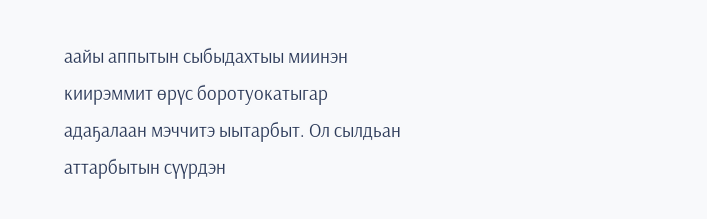аайы аппытын сыбыдахтыы миинэн киирэммит өрүс боротуокатыгар адаҕалаан мэччитэ ыытарбыт. Ол сылдьан аттарбытын сүүрдэн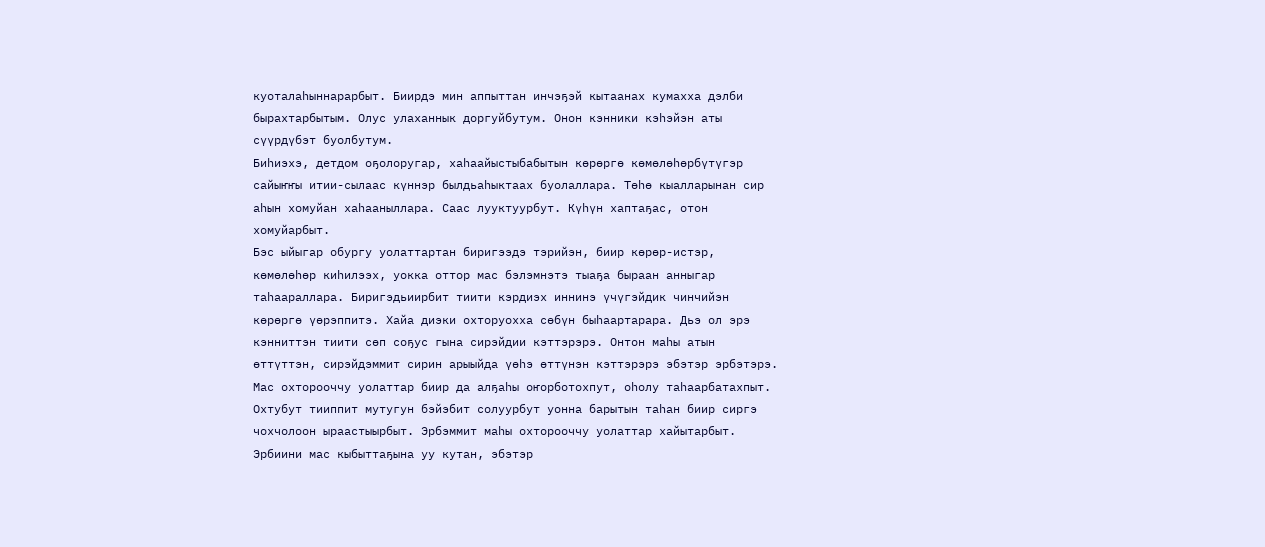куоталаһыннарарбыт. Биирдэ мин аппыттан инчэҕэй кытаанах кумахха дэлби бырахтарбытым. Олус улаханнык доргуйбутум. Онон кэнники кэһэйэн аты сүүрдүбэт буолбутум.
Биһиэхэ, детдом оҕолоругар, хаһаайыстыбабытын көрөргө көмөлөһөрбүтүгэр сайыҥҥы итии-сылаас күннэр былдьаһыктаах буолаллара. Төһө кыалларынан сир аһын хомуйан хаһааныллара. Саас лууктуурбут. Күһүн хаптаҕас, отон хомуйарбыт.
Бэс ыйыгар обургу уолаттартан биригээдэ тэрийэн, биир көрөр-истэр, көмөлөһөр киһилээх, уокка оттор мас бэлэмнэтэ тыаҕа быраан анныгар таһаараллара. Биригэдьиирбит тиити кэрдиэх иннинэ үчүгэйдик чинчийэн көрөргө үөрэппитэ. Хайа диэки охторуохха сөбүн быһаартарара. Дьэ ол эрэ кэнниттэн тиити сөп соҕус гына сирэйдии кэттэрэрэ. Онтон маһы атын өттүттэн, сирэйдэммит сирин арыыйда үөһэ өттүнэн кэттэрэрэ эбэтэр эрбэтэрэ. Мас охторооччу уолаттар биир да алҕаһы оҥорботохпут, оһолу таһаарбатахпыт. Охтубут тииппит мутугун бэйэбит солуурбут уонна барытын таһан биир сиргэ чохчолоон ыраастыырбыт. Эрбэммит маһы охторооччу уолаттар хайытарбыт. Эрбиини мас кыбыттаҕына уу кутан, эбэтэр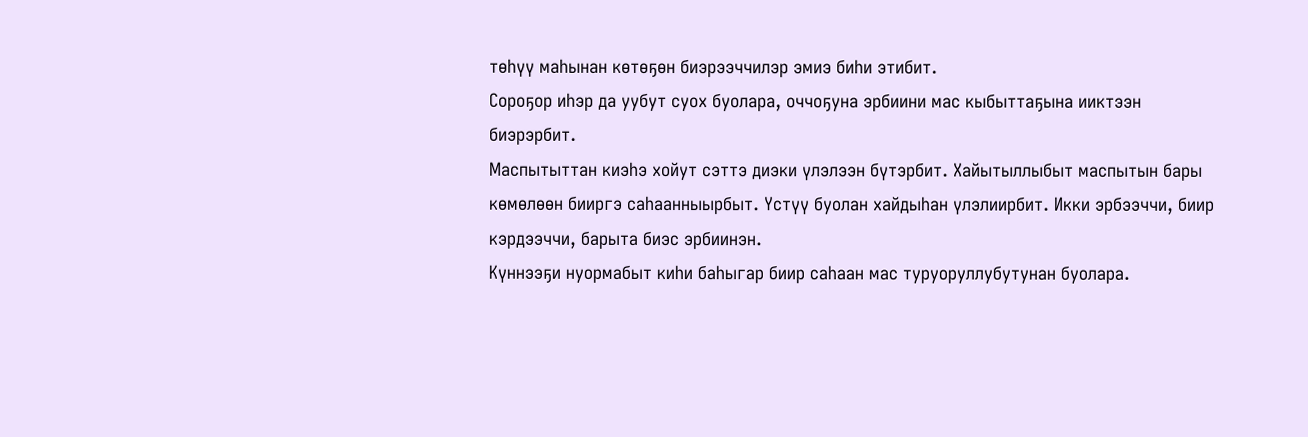төһүү маһынан көтөҕөн биэрээччилэр эмиэ биһи этибит.
Сороҕор иһэр да уубут суох буолара, оччоҕуна эрбиини мас кыбыттаҕына ииктээн биэрэрбит.
Маспытыттан киэһэ хойут сэттэ диэки үлэлээн бүтэрбит. Хайытыллыбыт маспытын бары көмөлөөн бииргэ саһаанныырбыт. Үстүү буолан хайдыһан үлэлиирбит. Икки эрбээччи, биир кэрдээччи, барыта биэс эрбиинэн.
Күннээҕи нуормабыт киһи баһыгар биир саһаан мас туруоруллубутунан буолара.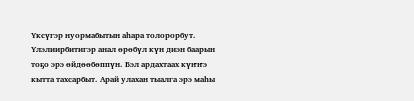Үксүгэр нуормабытын аһара толорорбут. Үлэлиирбитигэр анал өрөбүл күн диэн баарын тоҕо эрэ өйдөөбөппүн. Бэл ардахтаах күҥҥэ кытта тахсарбыт. Арай улахан тыалга эрэ маһы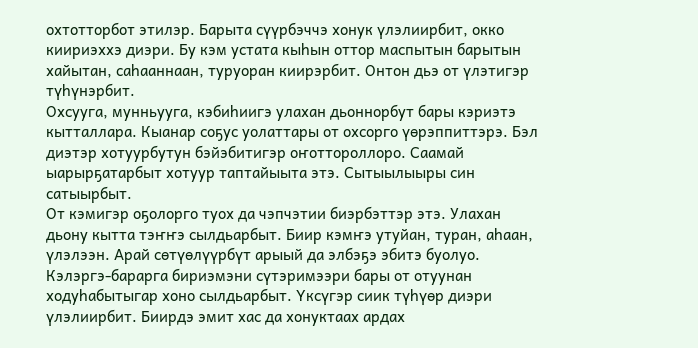охтотторбот этилэр. Барыта сүүрбэччэ хонук үлэлиирбит, окко киириэххэ диэри. Бу кэм устата кыһын оттор маспытын барытын хайытан, саһааннаан, туруоран киирэрбит. Онтон дьэ от үлэтигэр түһүнэрбит.
Охсууга, мунньууга, кэбиһиигэ улахан дьоннорбут бары кэриэтэ кытталлара. Кыанар соҕус уолаттары от охсорго үөрэппиттэрэ. Бэл диэтэр хотуурбутун бэйэбитигэр оҥоттороллоро. Саамай ыарырҕатарбыт хотуур таптайыыта этэ. Сытыылыыры син сатыырбыт.
От кэмигэр оҕолорго туох да чэпчэтии биэрбэттэр этэ. Улахан дьону кытта тэҥҥэ сылдьарбыт. Биир кэмҥэ утуйан, туран, аһаан, үлэлээн. Арай сөтүөлүүрбүт арыый да элбэҕэ эбитэ буолуо.
Кэлэргэ-барарга бириэмэни сүтэримээри бары от отуунан ходуһабытыгар хоно сылдьарбыт. Үксүгэр сиик түһүөр диэри үлэлиирбит. Биирдэ эмит хас да хонуктаах ардах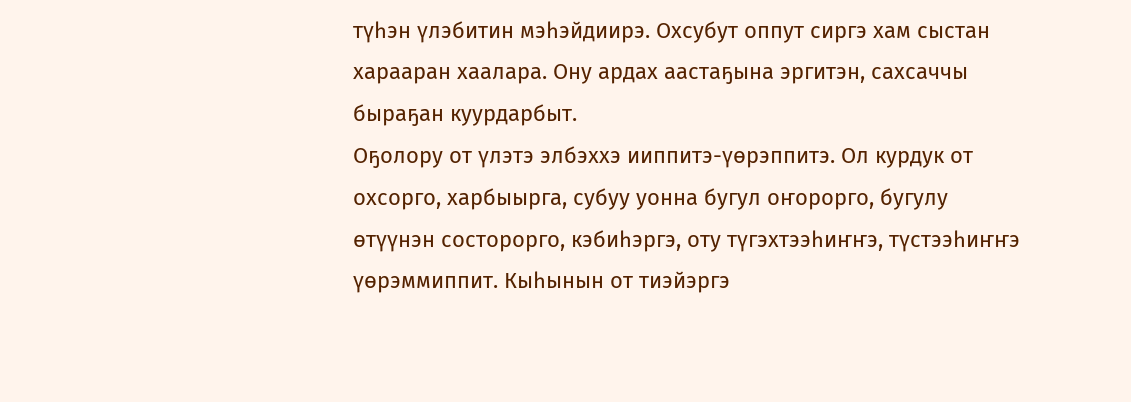түһэн үлэбитин мэһэйдиирэ. Охсубут оппут сиргэ хам сыстан харааран хаалара. Ону ардах аастаҕына эргитэн, сахсаччы быраҕан куурдарбыт.
Оҕолору от үлэтэ элбэххэ ииппитэ-үөрэппитэ. Ол курдук от охсорго, харбыырга, субуу уонна бугул оҥорорго, бугулу өтүүнэн состорорго, кэбиһэргэ, оту түгэхтээһиҥҥэ, түстээһиҥҥэ үөрэммиппит. Кыһынын от тиэйэргэ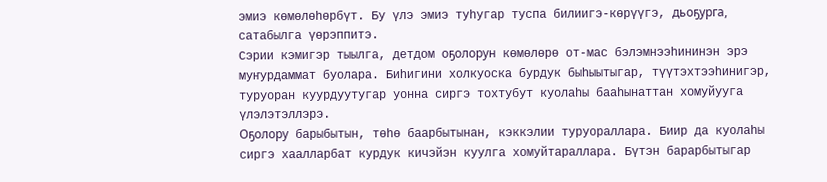эмиэ көмөлөһөрбүт. Бу үлэ эмиэ туһугар туспа билиигэ-көрүүгэ, дьоҕурга, сатабылга үөрэппитэ.
Сэрии кэмигэр тыылга, детдом оҕолорун көмөлөрө от-мас бэлэмнээһининэн эрэ муҥурдаммат буолара. Биһигини холкуоска бурдук быһыытыгар, түүтэхтээһинигэр, туруоран куурдуутугар уонна сиргэ тохтубут куолаһы бааһынаттан хомуйууга үлэлэтэллэрэ.
Оҕолору барыбытын, төһө баарбытынан, кэккэлии туруораллара. Биир да куолаһы сиргэ хаалларбат курдук кичэйэн куулга хомуйтараллара. Бүтэн барарбытыгар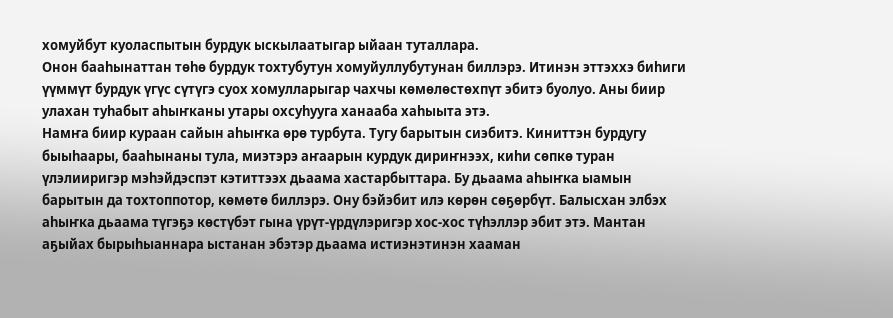хомуйбут куоласпытын бурдук ыскылаатыгар ыйаан туталлара.
Онон бааһынаттан төһө бурдук тохтубутун хомуйуллубутунан биллэрэ. Итинэн эттэххэ биһиги үүммүт бурдук үгүс сүтүгэ суох хомулларыгар чахчы көмөлөстөхпүт эбитэ буолуо. Аны биир улахан туһабыт аһыҥканы утары охсуһууга ханааба хаһыыта этэ.
Намҥа биир кураан сайын аһыҥка өрө турбута. Тугу барытын сиэбитэ. Киниттэн бурдугу быыһаары, бааһынаны тула, миэтэрэ аҥаарын курдук дириҥнээх, киһи сөпкө туран үлэлииригэр мэһэйдэспэт кэтиттээх дьаама хастарбыттара. Бу дьаама аһыҥка ыамын барытын да тохтоппотор, көмөтө биллэрэ. Ону бэйэбит илэ көрөн сөҕөрбүт. Балысхан элбэх аһыҥка дьаама түгэҕэ көстүбэт гына үрүт-үрдүлэригэр хос-хос түһэллэр эбит этэ. Мантан аҕыйах бырыһыаннара ыстанан эбэтэр дьаама истиэнэтинэн хааман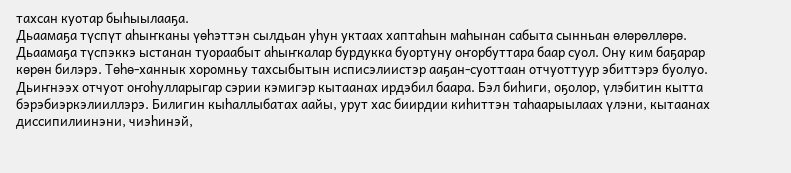тахсан куотар быһыылааҕа.
Дьаамаҕа түспүт аһыҥканы үөһэттэн сылдьан уһун уктаах хаптаһын маһынан сабыта сынньан өлөрөллөрө.
Дьаамаҕа түспэккэ ыстанан туораабыт аһыҥкалар бурдукка буортуну оҥорбуттара баар суол. Ону ким баҕарар көрөн билэрэ. Төһө-ханнык хоромньу тахсыбытын исписэлиистэр ааҕан-суоттаан отчуоттуур эбиттэрэ буолуо. Дьиҥнээх отчуот оҥоһулларыгар сэрии кэмигэр кытаанах ирдэбил баара. Бэл биһиги, оҕолор, үлэбитин кытта бэрэбиэркэлииллэрэ. Билигин кыһаллыбатах аайы, урут хас биирдии киһиттэн таһаарыылаах үлэни, кытаанах диссипилиинэни, чиэһинэй,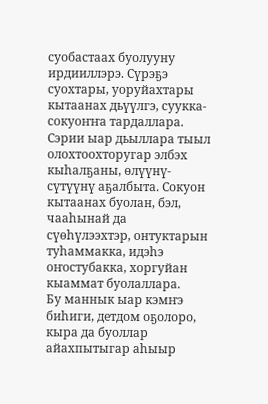суобастаах буолууну ирдииллэрэ. Сүрэҕэ суохтары, уоруйахтары кытаанах дьүүлгэ, суукка-сокуоҥҥа тардаллара.
Сэрии ыар дьыллара тыыл олохтоохторугар элбэх кыһалҕаны, өлүүнү-сүтүүнү аҕалбыта. Сокуон кытаанах буолан, бэл, чааһынай да сүөһүлээхтэр, онтуктарын туһаммакка, идэһэ оҥостубакка, хоргуйан кыаммат буолаллара.
Бу маннык ыар кэмҥэ биһиги, детдом оҕолоро, кыра да буоллар айахпытыгар аһыыр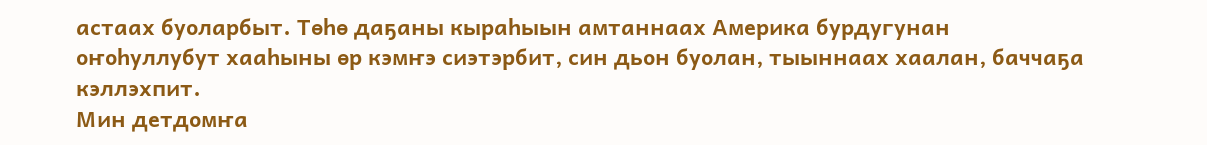астаах буоларбыт. Төһө даҕаны кыраһыын амтаннаах Америка бурдугунан оҥоһуллубут хааһыны өр кэмҥэ сиэтэрбит, син дьон буолан, тыыннаах хаалан, баччаҕа кэллэхпит.
Мин детдомҥа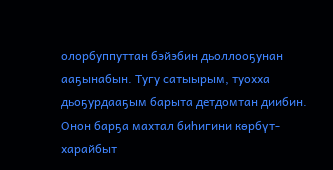олорбуппуттан бэйэбин дьоллооҕунан ааҕынабын. Тугу сатыырым, туохха дьоҕурдааҕым барыта детдомтан диибин. Онон барҕа махтал биһигини көрбүт-харайбыт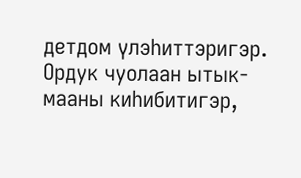детдом үлэһиттэригэр. Ордук чуолаан ытык-мааны киһибитигэр,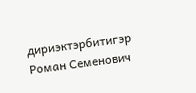дириэктэрбитигэр Роман Семенович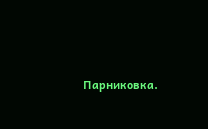Парниковка.